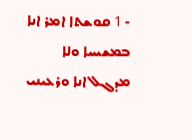- 1 ܩܘܫܬܐ ܐܡܪ ܐܢܐ ܒܡܫܝܚܐ ܘܠܐ ܡܕܓܠ ܐܢܐ ܘܪܥܝܢܝ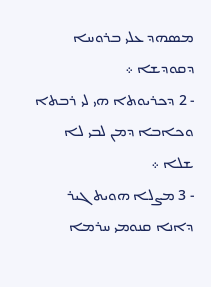ܡܤܗܕ ܥܠܝ ܒܪܘܚܐ ܕܩܘܕܫܐ ܀
- 2 ܕܟܪܝܘܬܐ ܗܝ ܠܝ ܪܒܬܐ ܘܟܐܒܐ ܕܡܢ ܠܒܝ ܠܐ ܫܠܐ ܀
- 3 ܡܨܠܐ ܗܘܝܬ ܓܝܪ ܕܐܢܐ ܩܢܘܡܝ ܚܪܡܐ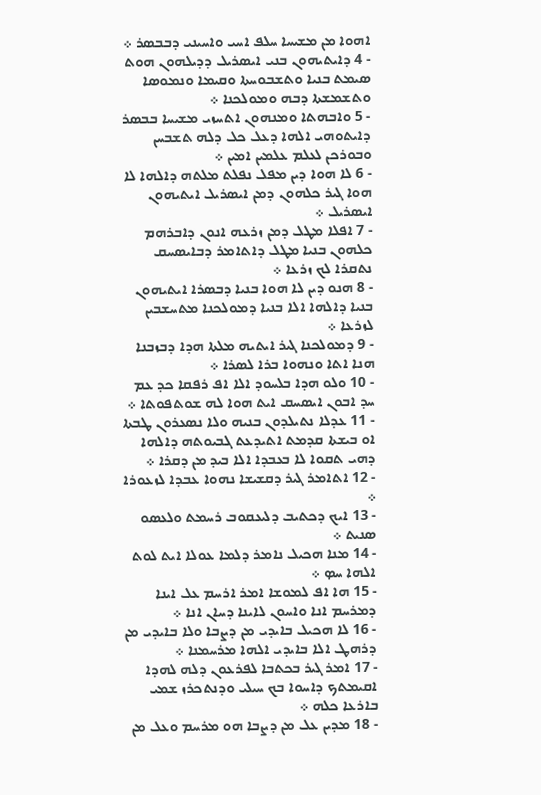ܐܗܘܐ ܡܢ ܡܫܝܚܐ ܚܠܦ ܐܚܝ ܘܐܚܝܢܝ ܕܒܒܤܪ ܀
- 4 ܕܐܝܬܝܗܘܢ ܒܢܝ ܐܝܤܪܝܠ ܕܕܝܠܗܘܢ ܗܘܬ ܤܝܡܬ ܒܢܝܐ ܘܬܫܒܘܚܬܐ ܘܩܝܡܐ ܘܢܡܘܤܐ ܘܬܫܡܫܬܐ ܕܒܗ ܘܡܘܠܟܢܐ ܀
- 5 ܘܐܒܗܬܐ ܘܡܢܗܘܢ ܐܬܚܙܝ ܡܫܝܚܐ ܒܒܤܪ ܕܐܝܬܘܗܝ ܐܠܗܐ ܕܥܠ ܟܠ ܕܠܗ ܬܫܒܚܢ ܘܒܘܪܟܢ ܠܥܠܡ ܥܠܡܝܢ ܐܡܝܢ ܀
- 6 ܠܐ ܗܘܐ ܕܝܢ ܡܦܠ ܢܦܠܬ ܡܠܬܗ ܕܐܠܗܐ ܠܐ ܗܘܐ ܓܝܪ ܟܠܗܘܢ ܕܡܢ ܐܝܤܪܝܠ ܐܝܬܝܗܘܢ ܐܝܤܪܝܠ ܀
- 7 ܐܦܠܐ ܡܛܠ ܕܡܢ ܙܪܥܗ ܐܢܘܢ ܕܐܒܪܗܡ ܟܠܗܘܢ ܒܢܝܐ ܡܛܠ ܕܐܬܐܡܪ ܕܒܐܝܤܚܩ ܢܬܩܪܐ ܠܟ ܙܪܥܐ ܀
- 8 ܗܢܘ ܕܝܢ ܠܐ ܗܘܐ ܒܢܝܐ ܕܒܤܪܐ ܐܝܬܝܗܘܢ ܒܢܝܐ ܕܐܠܗܐ ܐܠܐ ܒܢܝܐ ܕܡܘܠܟܢܐ ܡܬܚܫܒܝܢ ܠܙܪܥܐ ܀
- 9 ܕܡܘܠܟܢܐ ܓܝܪ ܐܝܬܝܗ ܡܠܬܐ ܗܕܐ ܕܒܙܒܢܐ ܗܢܐ ܐܬܐ ܘܢܗܘܐ ܒܪܐ ܠܤܪܐ ܀
- 10 ܘܠܘ ܗܕܐ ܒܠܚܘܕ ܐܠܐ ܐܦ ܪܦܩܐ ܟܕ ܥܡ ܚܕ ܐܒܘܢ ܐܝܤܚܩ ܐܝܬ ܗܘܐ ܠܗ ܫܘܬܦܘܬܐ ܀
- 11 ܥܕܠܐ ܢܬܝܠܕܘܢ ܒܢܝܗ ܘܠܐ ܢܤܥܪܘܢ ܛܒܬܐ ܐܘ ܒܝܫܬܐ ܩܕܡܬ ܐܬܝܕܥܬ ܓܒܝܘܬܗ ܕܐܠܗܐ ܕܗܝ ܬܩܘܐ ܠܐ ܒܥܒܕܐ ܐܠܐ ܒܝܕ ܡܢ ܕܩܪܐ ܀
- 12 ܐܬܐܡܪ ܓܝܪ ܕܩܫܝܫܐ ܢܗܘܐ ܥܒܕܐ ܠܙܥܘܪܐ ܀
- 13 ܐܝܟ ܕܟܬܝܒ ܕܠܝܥܩܘܒ ܪܚܡܬ ܘܠܥܤܘ ܤܢܝܬ ܀
- 14 ܡܢܐ ܗܟܝܠ ܢܐܡܪ ܕܠܡܐ ܥܘܠܐ ܐܝܬ ܠܘܬ ܐܠܗܐ ܚܤ ܀
- 15 ܗܐ ܐܦ ܠܡܘܫܐ ܐܡܪ ܐܪܚܡ ܥܠ ܐܝܢܐ ܕܡܪܚܡ ܐܢܐ ܘܐܚܘܢ ܠܐܝܢܐ ܕܚܐܢ ܐܢܐ ܀
- 16 ܠܐ ܗܟܝܠ ܒܐܝܕܝ ܡܢ ܕܨܒܐ ܘܠܐ ܒܐܝܕܝ ܡܢ ܕܪܗܛ ܐܠܐ ܒܐܝܕܝ ܐܠܗܐ ܡܪܚܡܢܐ ܀
- 17 ܐܡܪ ܓܝܪ ܒܟܬܒܐ ܠܦܪܥܘܢ ܕܠܗ ܠܗܕܐ ܐܩܝܡܬܟ ܕܐܚܘܐ ܒܟ ܚܝܠܝ ܘܕܢܬܟܪܙ ܫܡܝ ܒܐܪܥܐ ܟܠܗ ܀
- 18 ܡܕܝܢ ܥܠ ܡܢ ܕܨܒܐ ܗܘ ܡܪܚܡ ܘܥܠ ܡܢ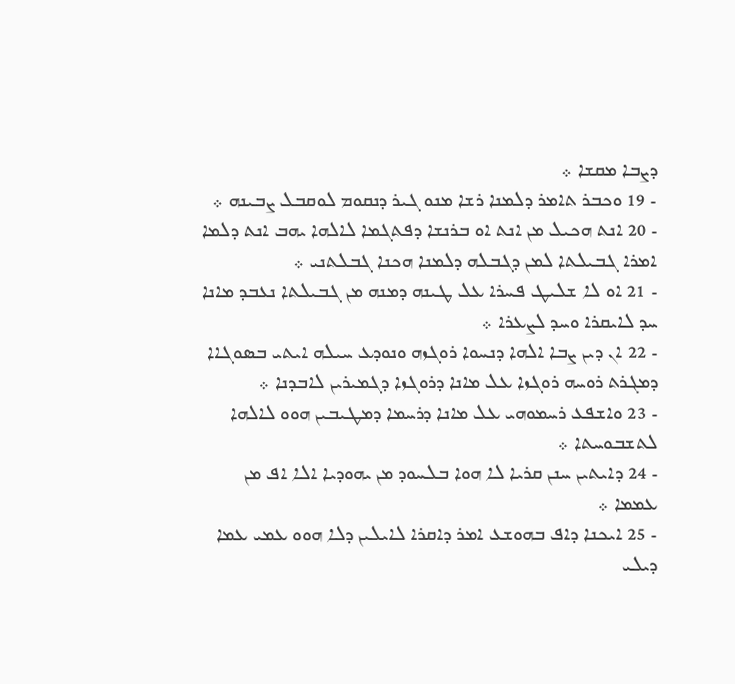ܕܨܒܐ ܡܩܫܐ ܀
- 19 ܘܟܒܪ ܬܐܡܪ ܕܠܡܢܐ ܪܫܐ ܡܢܘ ܓܝܪ ܕܢܩܘܡ ܠܘܩܒܠ ܨܒܝܢܗ ܀
- 20 ܐܢܬ ܗܟܝܠ ܡܢ ܐܢܬ ܐܘ ܒܪܢܫܐ ܕܦܬܓܡܐ ܠܐܠܗܐ ܝܗܒ ܐܢܬ ܕܠܡܐ ܐܡܪܐ ܓܒܝܠܬܐ ܠܡܢ ܕܓܒܠܗ ܕܠܡܢܐ ܗܟܢܐ ܓܒܠܬܢܝ ܀
- 21 ܐܘ ܠܐ ܫܠܝܛ ܦܚܪܐ ܥܠ ܛܝܢܗ ܕܡܢܗ ܡܢ ܓܒܝܠܬܐ ܢܥܒܕ ܡܐܢܐ ܚܕ ܠܐܝܩܪܐ ܘܚܕ ܠܨܥܪܐ ܀
- 22 ܐܢ ܕܝܢ ܨܒܐ ܐܠܗܐ ܕܢܚܘܐ ܪܘܓܙܗ ܘܢܘܕܥ ܚܝܠܗ ܐܝܬܝ ܒܤܘܓܐܐ ܕܡܓܪܬ ܪܘܚܗ ܪܘܓܙܐ ܥܠ ܡܐܢܐ ܕܪܘܓܙܐ ܕܓܡܝܪܝܢ ܠܐܒܕܢܐ ܀
- 23 ܘܐܫܦܥ ܪܚܡܘܗܝ ܥܠ ܡܐܢܐ ܕܪܚܡܐ ܕܡܛܝܒܝܢ ܗܘܘ ܠܐܠܗܐ ܠܬܫܒܘܚܬܐ ܀
- 24 ܕܐܝܬܝܢ ܚܢܢ ܩܪܝܐ ܠܐ ܗܘܐ ܒܠܚܘܕ ܡܢ ܝܗܘܕܝܐ ܐܠܐ ܐܦ ܡܢ ܥܡܡܐ ܀
- 25 ܐܝܟܢܐ ܕܐܦ ܒܗܘܫܥ ܐܡܪ ܕܐܩܪܐ ܠܐܝܠܝܢ ܕܠܐ ܗܘܘ ܥܡܝ ܥܡܐ ܕܝܠܝ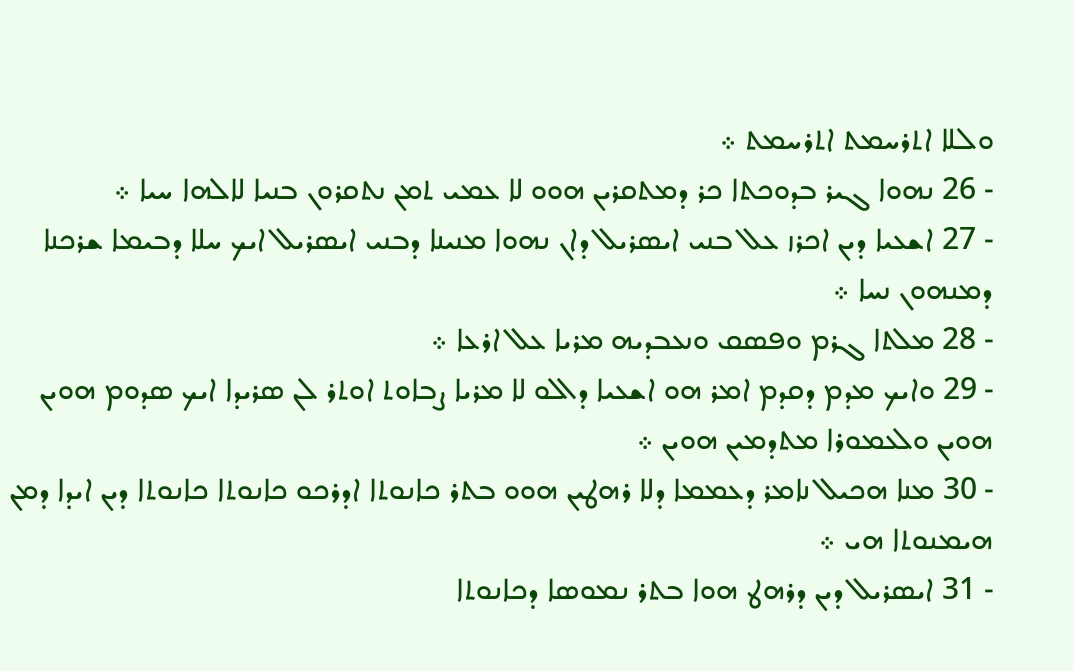ܘܠܠܐ ܐܬܪܚܡܬ ܐܬܪܚܡܬ ܀
- 26 ܢܗܘܐ ܓܝܪ ܒܕܘܟܬܐ ܟܪ ܕܡܬܩܪܝܢ ܗܘܘ ܠܐ ܥܡܝ ܬܡܢ ܢܬܩܪܘܢ ܒܢܝܐ ܠܐܠܗܐ ܚܝܐ ܀
- 27 ܐܫܥܝܐ ܕܝܢ ܐܟܪܙ ܥܠ ܒܢܝ ܐܝܤܪܝܠ ܕܐܢ ܢܗܘܐ ܡܢܝܢܐ ܕܒܢܝ ܐܝܤܪܝܠ ܐܝܟ ܚܠܐ ܕܒܝܡܐ ܫܪܟܢܐ ܕܡܢܗܘܢ ܢܚܐ ܀
- 28 ܡܠܬܐ ܓܪܡ ܘܦܤܩ ܘܢܥܒܕܝܗ ܡܪܝܐ ܥܠ ܐܪܥܐ ܀
- 29 ܘܐܝܟ ܡܕܡ ܕܩܕܡ ܐܡܪ ܗܘ ܐܫܥܝܐ ܕܐܠܘ ܠܐ ܡܪܝܐ ܨܒܐܘܬ ܐܘܬܪ ܠܢ ܤܪܝܕܐ ܐܝܟ ܤܕܘܡ ܗܘܝܢ ܗܘܝܢ ܘܠܥܡܘܪܐ ܡܬܕܡܝܢ ܗܘܝܢ ܀
- 30 ܡܢܐ ܗܟܝܠ ܢܐܡܪ ܕܥܡܡܐ ܕܠܐ ܪܗܛܝܢ ܗܘܘ ܒܬܪ ܟܐܢܘܬܐ ܐܕܪܟܘ ܟܐܢܘܬܐ ܟܐܢܘܬܐ ܕܝܢ ܐܝܕܐ ܕܡܢ ܗܝܡܢܘܬܐ ܗܝ ܀
- 31 ܐܝܤܪܝܠ ܕܝܢ ܕܪܗܛ ܗܘܐ ܒܬܪ ܢܡܘܤܐ ܕܟܐܢܘܬܐ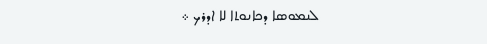ܠܢܡܘܤܐ ܕܟܐܢܘܬܐ ܠܐ ܐܕܪܟ ܀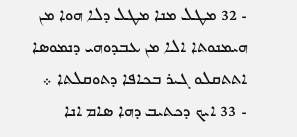- 32 ܡܛܠ ܡܢܐ ܡܛܠ ܕܠܐ ܗܘܐ ܡܢ ܗܝܡܢܘܬܐ ܐܠܐ ܡܢ ܥܒܕܘܗܝ ܕܢܡܘܤܐ ܐܬܬܩܠܘ ܓܝܪ ܒܟܐܦܐ ܕܬܘܩܠܬܐ ܀
- 33 ܐܝܟ ܕܟܬܝܒ ܕܗܐ ܤܐܡ ܐܢܐ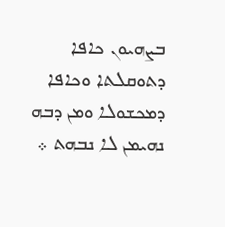ܒܨܗܝܘܢ ܟܐܦܐ ܕܬܘܩܠܬܐ ܘܟܐܦܐ ܕܡܟܫܘܠܐ ܘܡܢ ܕܒܗ ܢܗܝܡܢ ܠܐ ܢܒܗܬ ܀